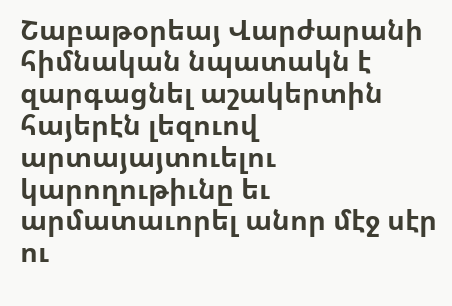Շաբաթօրեայ Վարժարանի հիմնական նպատակն է զարգացնել աշակերտին հայերէն լեզուով արտայայտուելու կարողութիւնը եւ արմատաւորել անոր մէջ սէր ու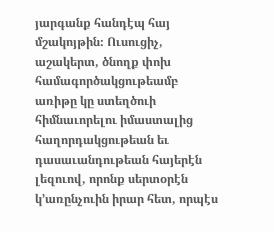յարգանք հանդէպ հայ մշակոյթին։ Ուսուցիչ, աշակերտ, ծնողք փոխ համագործակցութեամբ առիթը կը ստեղծուի հիմնաւորելու իմաստալից հաղորդակցութեան եւ դասաւանդութեան հայերէն լեզուով, որոնք սերտօրէն կ՚առընչուին իրար հետ, որպէս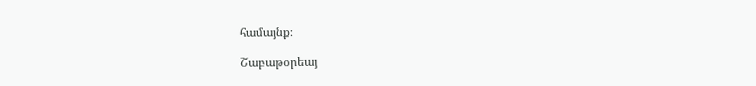համայնք։

Շաբաթօրեայ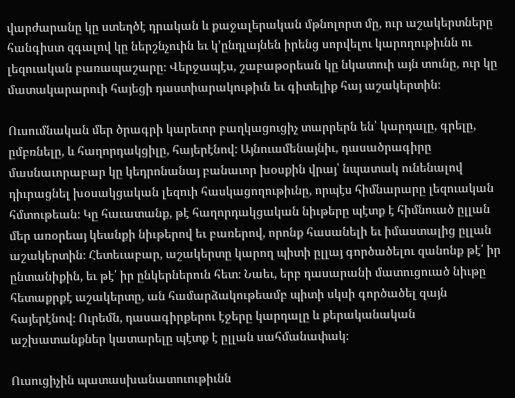վարժարանը կը ստեղծէ դրական և քաջալերական մթնոլորտ մը, ուր աշակերտները հանգիստ զգալով կը ներշնչուին եւ կ՚ընդլայնեն իրենց սորվելու կարողութիւնն ու լեզուական բառապաշարը։ Վերջապէս, շաբաթօրեան կը նկատուի այն տունը, ուր կը մատակարարուի հայեցի դաստիարակութիւն եւ գիտելիք հայ աշակերտին։

Ուսումնական մեր ծրագրի կարեւոր բաղկացուցիչ տարրերն են՝ կարդալը, գրելը, ըմբռնելը, և հաղորդակցիլը, հայերէնով: Այնուամենայնիւ, դասածրագիրը մասնաւորաբար կը կեդրոնանայ բանաւոր խօսքին վրայ՝ նպատակ ունենալով դիւրացնել խօսակցական լեզուի հասկացողութիւնը, որպէս հիմնարարը լեզուական հմտութեան։ Կը հաւատանք, թէ հաղորդակցական նիւթերը պէտք է հիմնուած ըլլան մեր առօրեայ կեանքի նիւթերով եւ բառերով, որոնք հասանելի եւ իմաստալից ըլլան աշակերտին։ Հետեւաբար, աշակերտը կարող պիտի ըլլայ գործածելու զանոնք թէ՛ իր ընտանիքին, եւ թէ՛ իր ընկերներուն հետ։ Նաեւ, երբ դասարանի մատուցուած նիւթը հետաքրքէ աշակերտը, ան համարձակութեամբ պիտի սկսի գործածել զայն հայերէնով։ Ուրեմն, դասագիրքերու էջերը կարդալը և քերականական աշխատանքներ կատարելը պէտք է ըլլան սահմանափակ։

Ուսուցիչին պատասխանատուութիւնն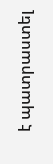է պատրաստել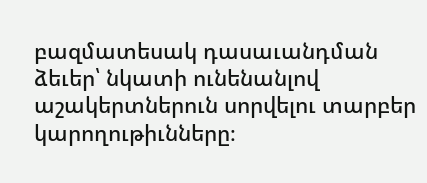բազմատեսակ դասաւանդման ձեւեր՝ նկատի ունենանլով աշակերտներուն սորվելու տարբեր կարողութիւնները։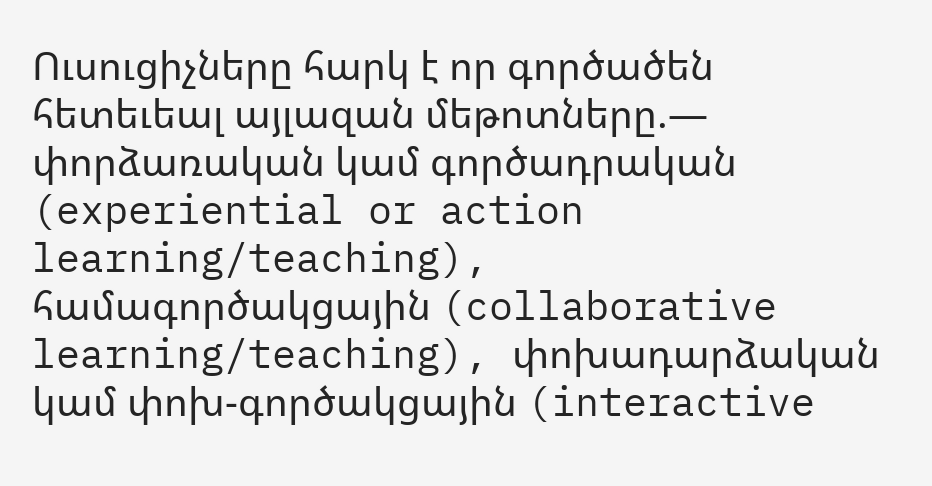Ուսուցիչները հարկ է որ գործածեն հետեւեալ այլազան մեթոտները.— փորձառական կամ գործադրական (experiential or action learning/teaching), համագործակցային (collaborative learning/teaching), փոխադարձական կամ փոխ-գործակցային (interactive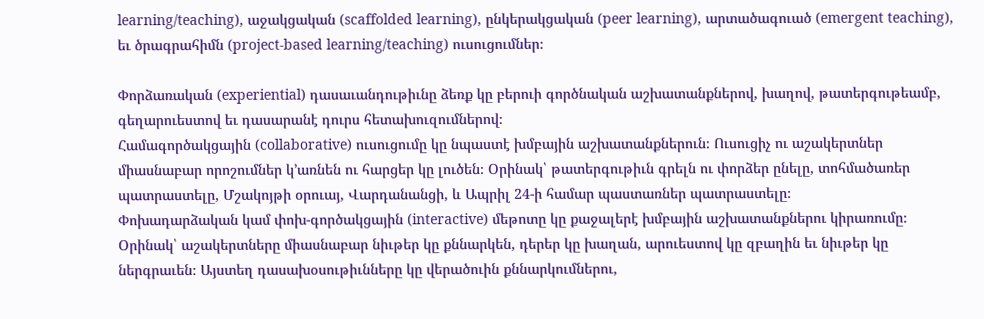learning/teaching), աջակցական (scaffolded learning), ընկերակցական (peer learning), արտածագուած (emergent teaching), եւ ծրագրահիմն (project-based learning/teaching) ուսուցումներ։

Փորձառական (experiential) դասաւանդութիւնը ձեռք կը բերուի գործնական աշխատանքներով, խաղով, թատերգութեամբ, գեղարուեստով եւ դասարանէ դուրս հետախուզումներով։
Համագործակցային (collaborative) ուսուցումը կը նպաստէ խմբային աշխատանքներուն։ Ուսուցիչ ու աշակերտներ միասնաբար որոշումներ կ՚առնեն ու հարցեր կը լուծեն։ Օրինակ՝ թատերգութիւն գրելն ու փորձեր ընելը, տոհմածառեր պատրաստելը, Մշակոյթի օրուայ, Վարդանանցի, և Ապրիլ 24-ի համար պաստառներ պատրաստելը։
Փոխադարձական կամ փոխ-գործակցային (interactive) մեթոտը կը քաջալերէ խմբային աշխատանքներու կիրառումը։ Օրինակ՝ աշակերտները միասնաբար նիւթեր կը քննարկեն, դերեր կը խաղան, արուեստով կը զբաղին եւ նիւթեր կը ներգրաւեն։ Այստեղ դասախօսութիւնները կը վերածուին քննարկումներու,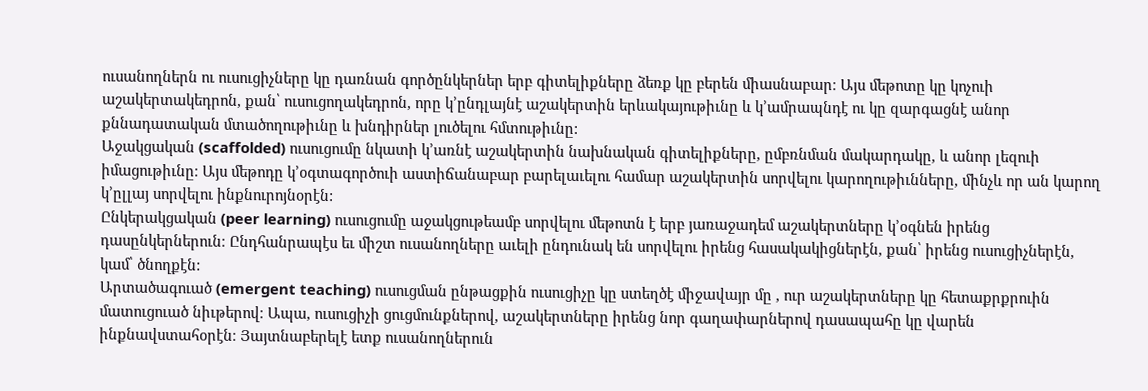ուսանողներն ու ուսուցիչները կը դառնան գործընկերներ երբ գիտելիքները ձեռք կը բերեն միասնաբար։ Այս մեթոտը կը կոչուի աշակերտակեդրոն, քան՝ ուսուցողակեդրոն, որը կ՚ընդլայնէ աշակերտին երևակայութիւնը և կ՚ամրապնդէ ու կը զարգացնէ անոր քննադատական մտածողութիւնը և խնդիրներ լուծելու հմտութիւնը:
Աջակցական (scaffolded) ուսուցումը նկատի կ՚առնէ աշակերտին նախնական գիտելիքները, ըմբռնման մակարդակը, և անոր լեզուի իմացութիւնը։ Այս մեթոդը կ՚օգտագործուի աստիճանաբար բարելաւելու համար աշակերտին սորվելու կարողութիւնները, մինչև որ ան կարող կ՚ըլլայ սորվելու ինքնուրոյնօրէն:
Ընկերակցական (peer learning) ուսուցումը աջակցութեամբ սորվելու մեթոտն է երբ յառաջադեմ աշակերտները կ՚օգնեն իրենց դասընկերներուն։ Ընդհանրապէս եւ միշտ ուսանողները աւելի ընդունակ են սորվելու իրենց հասակակիցներէն, քան՝ իրենց ուսուցիչներէն, կամ՝ ծնողքէն:
Արտածագուած (emergent teaching) ուսուցման ընթացքին ուսուցիչը կը ստեղծէ միջավայր մը , ուր աշակերտները կը հետաքրքրուին մատուցուած նիւթերով։ Ապա, ուսուցիչի ցուցմունքներով, աշակերտները իրենց նոր գաղափարներով դասապահը կը վարեն ինքնավստահօրէն։ Յայտնաբերելէ ետք ուսանողներուն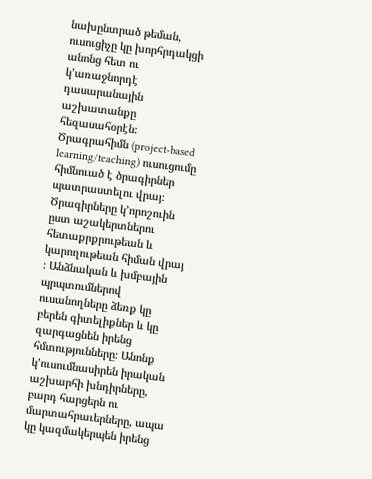նախընտրած թեման, ուսուցիչը կը խորհրդակցի անոնց հետ ու կ՚առաջնորդէ դասարանային աշխատանքը հեզասահօրէն։
Ծրագրահիմն (project-based learning/teaching) ուսուցումը հիմնուած է ծրագիրներ պատրաստելու վրայ։ Ծրագիրները կ՚որոշուին ըստ աշակերտներու հետաքրքրութեան և կարողութեան հիման վրայ ։ Անձնական և խմբային պրպտումներով ուսանողները ձեռք կը բերեն գիտելիքներ և կը զարգացնեն իրենց հմտությունները։ Անոնք կ՚ուսումնասիրեն իրական աշխարհի խնդիրները, բարդ հարցերն ու մարտահրաւերները, ապա կը կազմակերպեն իրենց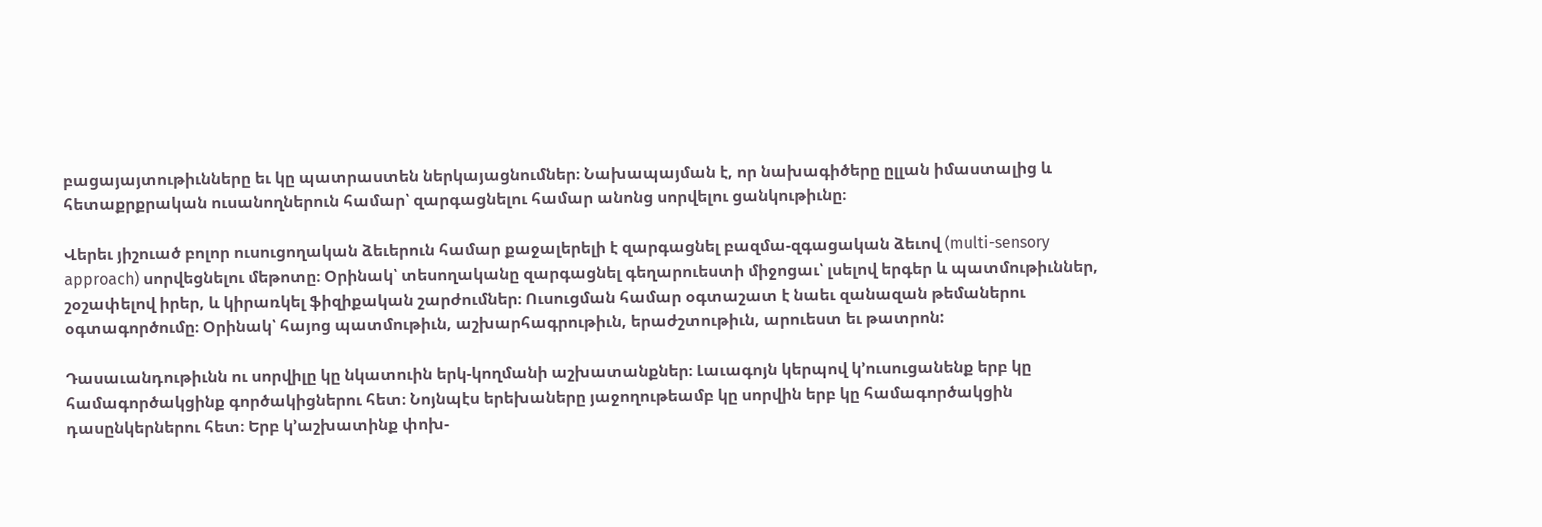բացայայտութիւնները եւ կը պատրաստեն ներկայացնումներ։ Նախապայման է, որ նախագիծերը ըլլան իմաստալից և հետաքրքրական ուսանողներուն համար՝ զարգացնելու համար անոնց սորվելու ցանկութիւնը։

Վերեւ յիշուած բոլոր ուսուցողական ձեւերուն համար քաջալերելի է զարգացնել բազմա-զգացական ձեւով (multi-sensory approach) սորվեցնելու մեթոտը։ Օրինակ՝ տեսողականը զարգացնել գեղարուեստի միջոցաւ՝ լսելով երգեր և պատմութիւններ, շօշափելով իրեր, և կիրառկել ֆիզիքական շարժումներ։ Ուսուցման համար օգտաշատ է նաեւ զանազան թեմաներու օգտագործումը։ Օրինակ՝ հայոց պատմութիւն, աշխարհագրութիւն, երաժշտութիւն, արուեստ եւ թատրոն:

Դասաւանդութիւնն ու սորվիլը կը նկատուին երկ-կողմանի աշխատանքներ։ Լաւագոյն կերպով կ՚ուսուցանենք երբ կը համագործակցինք գործակիցներու հետ։ Նոյնպէս երեխաները յաջողութեամբ կը սորվին երբ կը համագործակցին դասընկերներու հետ։ Երբ կ՚աշխատինք փոխ-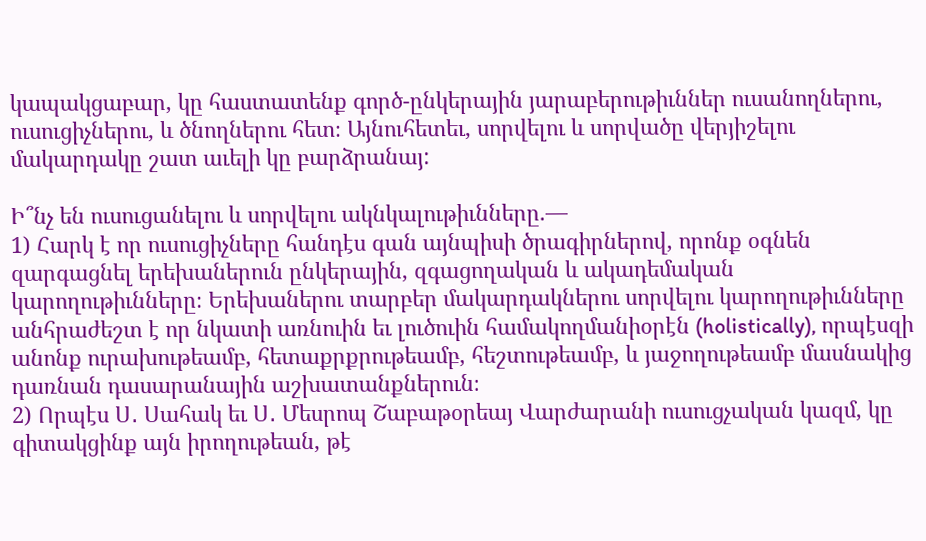կապակցաբար, կը հաստատենք գործ-ընկերային յարաբերութիւններ ուսանողներու, ուսուցիչներու, և ծնողներու հետ։ Այնուհետեւ, սորվելու և սորվածը վերյիշելու մակարդակը շատ աւելի կը բարձրանայ:

Ի՞նչ են ուսուցանելու և սորվելու ակնկալութիւնները.—
1) Հարկ է որ ուսուցիչները հանդէս գան այնպիսի ծրագիրներով, որոնք օգնեն զարգացնել երեխաներուն ընկերային, զգացողական և ակադեմական կարողութիւնները։ Երեխաներու տարբեր մակարդակներու սորվելու կարողութիւնները անհրաժեշտ է որ նկատի առնուին եւ լուծուին համակողմանիօրէն (holistically), որպէսզի անոնք ուրախութեամբ, հետաքրքրութեամբ, հեշտութեամբ, և յաջողութեամբ մասնակից դառնան դասարանային աշխատանքներուն։
2) Որպէս Ս․ Սահակ եւ Ս․ Մեսրոպ Շաբաթօրեայ Վարժարանի ուսուցչական կազմ, կը գիտակցինք այն իրողութեան, թէ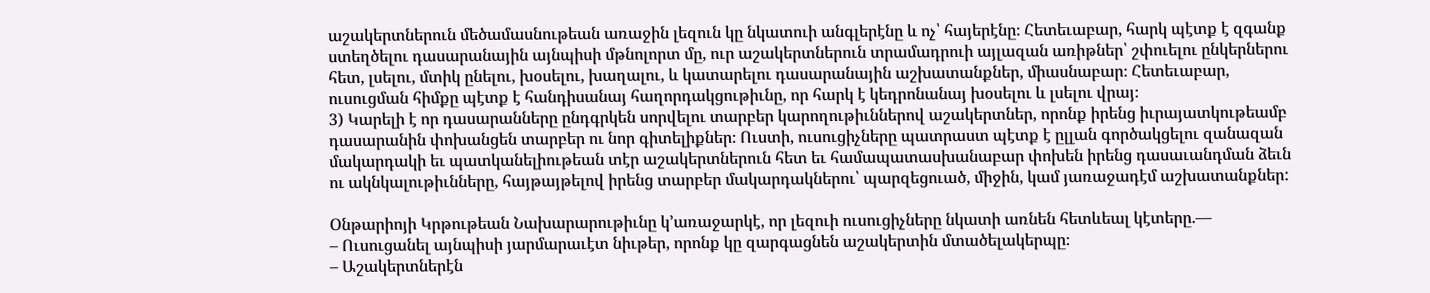աշակերտներուն մեծամասնութեան առաջին լեզուն կը նկատուի անգլերէնը և ոչ՝ հայերէնը։ Հետեւաբար, հարկ պէտք է զգանք ստեղծելու դասարանային այնպիսի մթնոլորտ մը, ուր աշակերտներուն տրամադրուի այլազան առիթներ՝ շփուելու ընկերներու հետ, լսելու, մտիկ ընելու, խօսելու, խաղալու, և կատարելու դասարանային աշխատանքներ, միասնաբար։ Հետեւաբար, ուսուցման հիմքը պէտք է հանդիսանայ հաղորդակցութիւնը, որ հարկ է կեդրոնանայ խօսելու և լսելու վրայ։
3) Կարելի է որ դասարանները ընդգրկեն սորվելու տարբեր կարողութիւններով աշակերտներ, որոնք իրենց իւրայատկութեամբ դասարանին փոխանցեն տարբեր ու նոր գիտելիքներ։ Ուստի, ուսուցիչները պատրաստ պէտք է ըլլան գործակցելու զանազան մակարդակի եւ պատկանելիութեան տէր աշակերտներուն հետ եւ համապատասխանաբար փոխեն իրենց դասաւանդման ձեւն ու ակնկալութիւնները, հայթայթելով իրենց տարբեր մակարդակներու՝ պարզեցուած, միջին, կամ յառաջադէմ աշխատանքներ:

Օնթարիոյի Կրթութեան Նախարարութիւնը կ՚առաջարկէ, որ լեզուի ուսուցիչները նկատի առնեն հետևեալ կէտերը.—
– Ուսուցանել այնպիսի յարմարաւէտ նիւթեր, որոնք կը զարգացնեն աշակերտին մտածելակերպը։
– Աշակերտներէն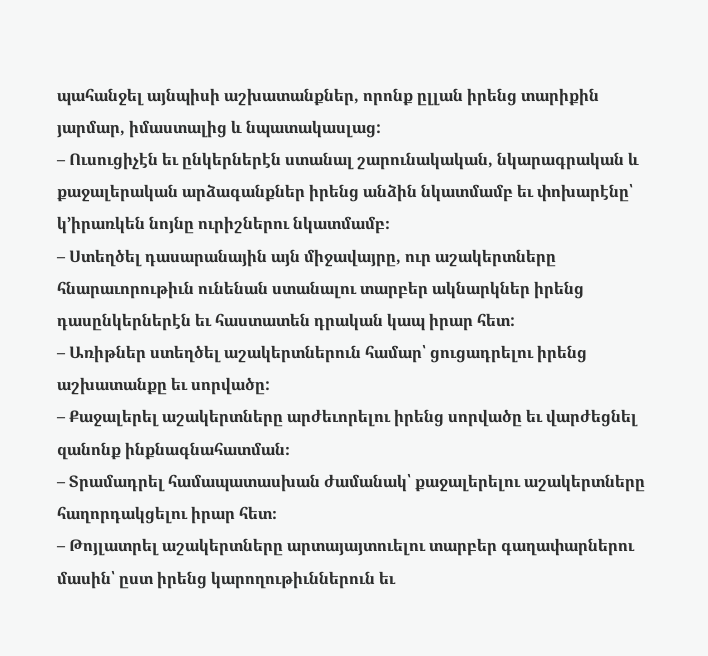պահանջել այնպիսի աշխատանքներ, որոնք ըլլան իրենց տարիքին յարմար, իմաստալից և նպատակասլաց:
– Ուսուցիչէն եւ ընկերներէն ստանալ շարունակական, նկարագրական և քաջալերական արձագանքներ իրենց անձին նկատմամբ եւ փոխարէնը՝ կ՚իրառկեն նոյնը ուրիշներու նկատմամբ։
– Ստեղծել դասարանային այն միջավայրը, ուր աշակերտները հնարաւորութիւն ունենան ստանալու տարբեր ակնարկներ իրենց դասընկերներէն եւ հաստատեն դրական կապ իրար հետ:
– Առիթներ ստեղծել աշակերտներուն համար՝ ցուցադրելու իրենց աշխատանքը եւ սորվածը:
– Քաջալերել աշակերտները արժեւորելու իրենց սորվածը եւ վարժեցնել զանոնք ինքնագնահատման։
– Տրամադրել համապատասխան ժամանակ՝ քաջալերելու աշակերտները հաղորդակցելու իրար հետ։
– Թոյլատրել աշակերտները արտայայտուելու տարբեր գաղափարներու մասին՝ ըստ իրենց կարողութիւններուն եւ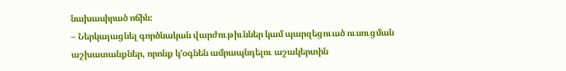նախասիրած ոճին։
– Ներկայացնել գործնական վարժութիւններ կամ պարզեցուած ուսուցման աշխատանքներ, որոնք կ՚օգնեն ամրապնդելու աշակերտին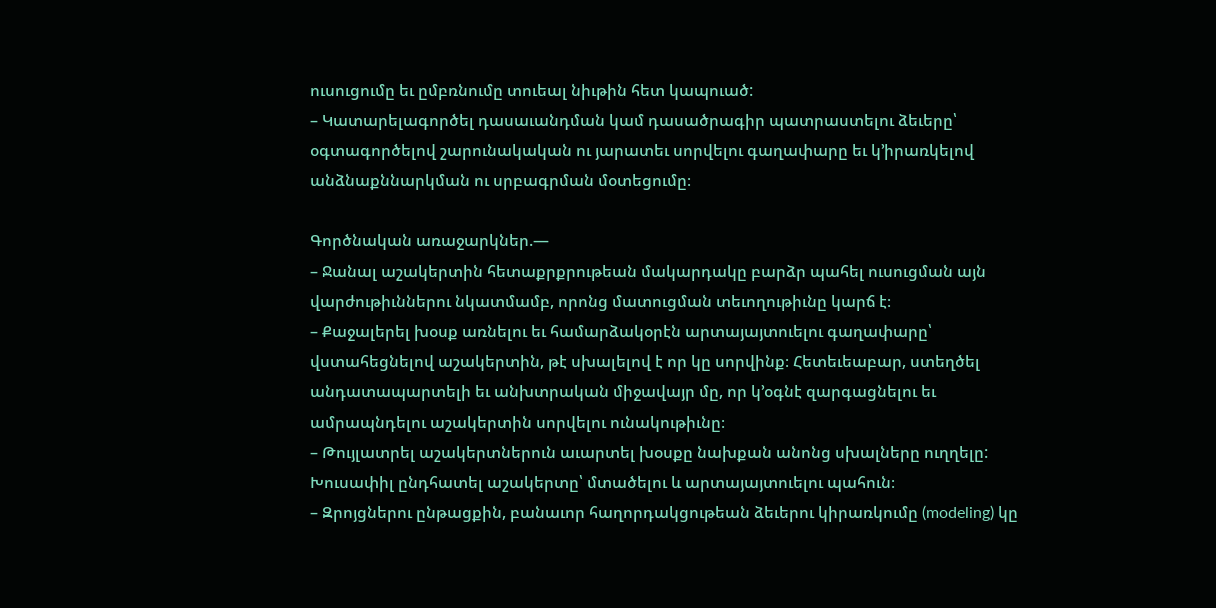ուսուցումը եւ ըմբռնումը տուեալ նիւթին հետ կապուած:
– Կատարելագործել դասաւանդման կամ դասածրագիր պատրաստելու ձեւերը՝ օգտագործելով շարունակական ու յարատեւ սորվելու գաղափարը եւ կ՚իրառկելով անձնաքննարկման ու սրբագրման մօտեցումը։

Գործնական առաջարկներ.—
– Ջանալ աշակերտին հետաքրքրութեան մակարդակը բարձր պահել ուսուցման այն վարժութիւններու նկատմամբ, որոնց մատուցման տեւողութիւնը կարճ է։
– Քաջալերել խօսք առնելու եւ համարձակօրէն արտայայտուելու գաղափարը՝ վստահեցնելով աշակերտին, թէ սխալելով է որ կը սորվինք։ Հետեւեաբար, ստեղծել անդատապարտելի եւ անխտրական միջավայր մը, որ կ՚օգնէ զարգացնելու եւ ամրապնդելու աշակերտին սորվելու ունակութիւնը։
– Թույլատրել աշակերտներուն աւարտել խօսքը նախքան անոնց սխալները ուղղելը: Խուսափիլ ընդհատել աշակերտը՝ մտածելու և արտայայտուելու պահուն։
– Զրոյցներու ընթացքին, բանաւոր հաղորդակցութեան ձեւերու կիրառկումը (modeling) կը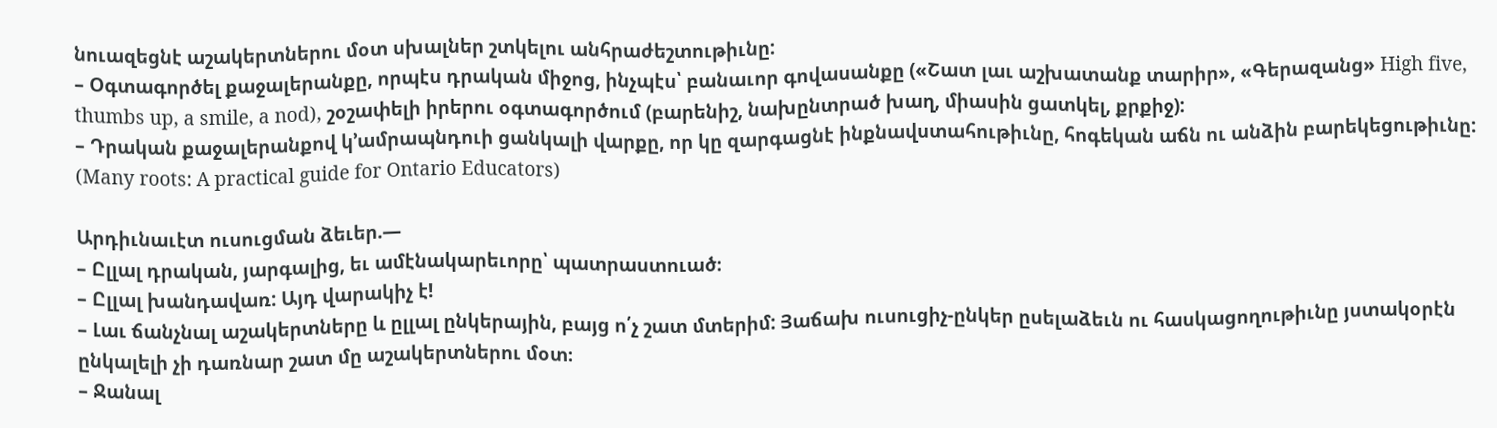նուազեցնէ աշակերտներու մօտ սխալներ շտկելու անհրաժեշտութիւնը:
– Օգտագործել քաջալերանքը, որպէս դրական միջոց, ինչպէս՝ բանաւոր գովասանքը («Շատ լաւ աշխատանք տարիր», «Գերազանց» High five, thumbs up, a smile, a nod), շօշափելի իրերու օգտագործում (բարենիշ, նախընտրած խաղ, միասին ցատկել, քրքիջ):
– Դրական քաջալերանքով կ՚ամրապնդուի ցանկալի վարքը, որ կը զարգացնէ ինքնավստահութիւնը, հոգեկան աճն ու անձին բարեկեցութիւնը:
(Many roots: A practical guide for Ontario Educators)

Արդիւնաւէտ ուսուցման ձեւեր.—
– Ըլլալ դրական, յարգալից, եւ ամէնակարեւորը՝ պատրաստուած։
– Ըլլալ խանդավառ: Այդ վարակիչ է!
– Լաւ ճանչնալ աշակերտները և ըլլալ ընկերային, բայց ո՛չ շատ մտերիմ: Յաճախ ուսուցիչ-ընկեր ըսելաձեւն ու հասկացողութիւնը յստակօրէն ընկալելի չի դառնար շատ մը աշակերտներու մօտ։
– Ջանալ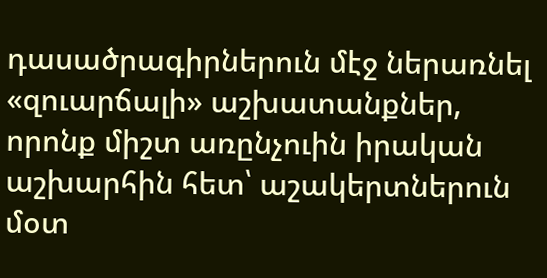դասածրագիրներուն մէջ ներառնել «զուարճալի» աշխատանքներ, որոնք միշտ առընչուին իրական աշխարհին հետ՝ աշակերտներուն մօտ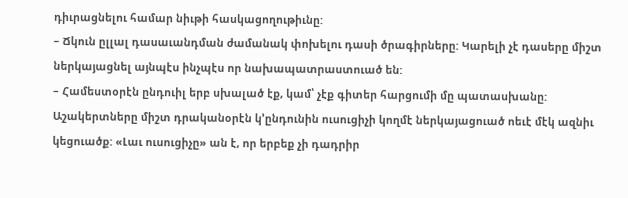դիւրացնելու համար նիւթի հասկացողութիւնը:
– Ճկուն ըլլալ դասաւանդման ժամանակ փոխելու դասի ծրագիրները: Կարելի չէ դասերը միշտ ներկայացնել այնպէս ինչպէս որ նախապատրաստուած են:
– Համեստօրէն ընդուիլ երբ սխալած էք, կամ՝ չէք գիտեր հարցումի մը պատասխանը: Աշակերտները միշտ դրականօրէն կ՚ընդունին ուսուցիչի կողմէ ներկայացուած ոեւէ մէկ ազնիւ կեցուածք: «Լաւ ուսուցիչը» ան է, որ երբեք չի դադրիր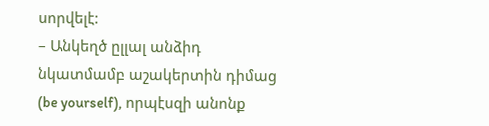սորվելէ:
– Անկեղծ ըլլալ անձիդ նկատմամբ աշակերտին դիմաց (be yourself), որպէսզի անոնք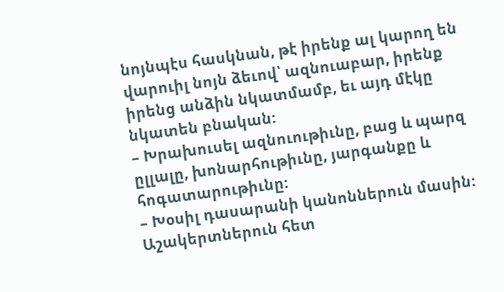նոյնպէս հասկնան, թէ իրենք ալ կարող են վարուիլ նոյն ձեւով՝ ազնուաբար, իրենք իրենց անձին նկատմամբ, եւ այդ մէկը նկատեն բնական:
– Խրախուսել ազնուութիւնը, բաց և պարզ ըլլալը, խոնարհութիւնը, յարգանքը և հոգատարութիւնը:
– Խօսիլ դասարանի կանոններուն մասին: Աշակերտներուն հետ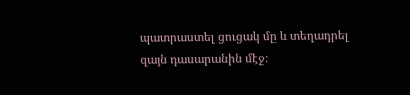պատրաստել ցուցակ մը և տեղադրել զայն դասարանին մէջ։